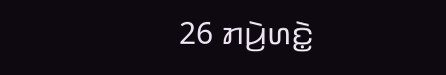26 ꤊꤣꤧ꤬ꤛꤢꤧ꤭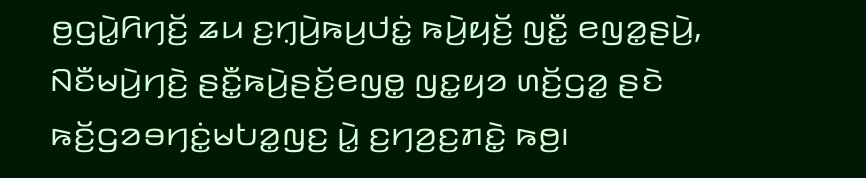ꤥ꤬ꤞꤣꤧ꤭ꤖꤚꤢꤩ꤬ ꤘꤣ ꤢ꤬ꤚ꤫ꤣꤧ꤬ꤒꤣ꤬ꤓꤢꤦ꤭ ꤒꤣꤧ꤬ꤟꤢꤩ꤬ ꤜꤢꤪ꤭ ꤕꤜꤤ꤭ꤔꤣꤧ꤬, ꤡꤢꤪꤗꤣꤧ꤬ꤚꤢꤧ꤬ ꤔꤢꤪ꤭ꤒꤣꤧ꤬ꤔꤢꤩ꤬ꤕꤜꤥ꤭ ꤜꤢ꤭ꤟꤤ ꤛꤢꤩ꤬ꤞꤤ꤭ ꤔꤢꤧ ꤒꤢꤩ꤬ꤞꤤꤋꤚꤢꤦ꤭ꤗꤝꤤ꤭ꤜꤢ꤬ ꤣꤧ꤭ ꤢ꤬ꤚꤤ꤬ꤢ꤬ꤊꤢꤧ꤭ ꤒꤥ꤬꤯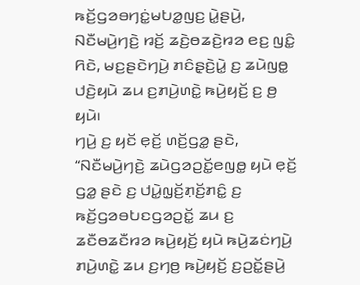ꤒꤢꤩ꤬ꤞꤤꤋꤚꤢꤦ꤭ꤗꤝꤤ꤭ꤜꤢ꤬ ꤣꤧ꤭ꤔꤣꤧ꤬, ꤡꤢꤪꤗꤣꤧ꤬ꤚꤢꤧ꤬ ꤙꤢꤩ꤬ ꤘꤢꤧ꤬ꤥꤘꤢꤧ꤬ꤙꤤ ꤕꤢ꤬ ꤜꤢꤨ꤭ ꤖꤢꤧ, ꤗꤢ꤬ꤔꤢꤧꤚꤣꤧ꤬ ꤊꤢꤨꤔ꤫ꤢꤧ꤬ꤣꤧ꤭ ꤢ꤬ ꤘꤣꤧꤜꤥ꤭ ꤓꤢꤧ꤬ꤟꤣꤧ ꤘꤣ ꤢ꤬ꤊꤣꤧ꤬ꤛꤢꤧ꤭ ꤒꤣꤧ꤬ꤟꤢꤩ꤬ ꤢ꤬ ꤥ꤬ ꤟꤣꤧ꤯
ꤚꤣꤧ꤬ ꤢ꤬ ꤟꤢꤩ ꤕ꤫ꤢꤩ꤬ ꤛꤢꤩ꤬ꤞꤤ꤭ ꤔꤢꤧ, “ꤡꤢꤪꤗꤣꤧ꤬ꤚꤢꤧ꤬ ꤘꤣꤧꤞꤤꤑꤢꤩ꤭ꤕꤜꤥ꤭ ꤟꤣꤧ ꤕ꤫ꤢꤩ꤬ ꤞꤤ꤭ ꤔꤢꤧ ꤢ꤬ ꤓꤣꤧ꤭ꤜ꤫ꤢꤩ꤬ꤊ꤫ꤢꤩ꤬ꤊꤢꤨ꤭ ꤢ꤬ ꤒꤢꤩ꤬ꤞꤤꤋꤝꤢꤞꤤꤑꤢꤩ꤭ ꤘꤣ ꤢ꤬ ꤘꤢꤪꤥꤘꤢꤪꤙꤤ ꤒꤣꤧ꤬ꤟꤢꤩ꤬ ꤟꤣꤧ ꤒꤣꤧ꤬ꤘꤢꤦꤚꤣꤧ꤬ ꤊꤣꤧ꤬ꤛꤢꤧ꤭ ꤘꤣ ꤢ꤬ꤚꤥ꤬ ꤒꤣꤧ꤬ꤟꤢꤩ꤬ ꤢ꤬ꤑꤢꤩ꤭ꤔꤣꤧ꤬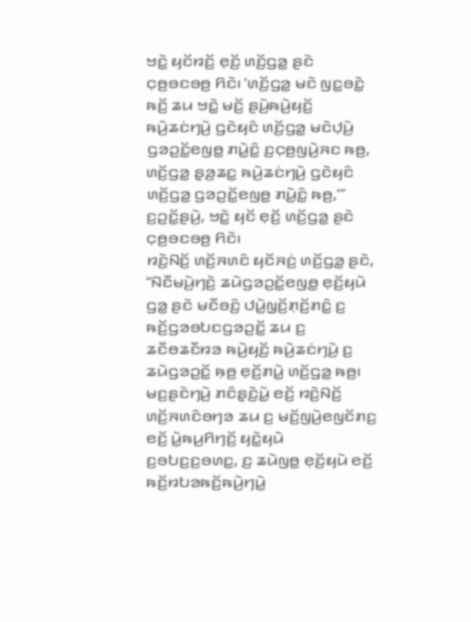ꤠꤢꤧ꤭ ꤟꤢꤩꤙꤢꤩ꤬ ꤕ꤫ꤢꤩ꤬ ꤛꤢꤩ꤬ꤞꤤ꤭ ꤔꤢꤧ ꤍ꤫ꤥ꤬ꤋꤢꤋꤥ꤬ ꤖꤢꤧ꤯ ‘ꤛꤢꤩ꤬ꤞꤤ꤭ ꤗꤢꤧ ꤜꤢ꤭ꤋꤢꤧ꤭ ꤒꤢꤩ꤬ ꤘꤣ ꤠꤢꤧ꤭ ꤗꤢꤩ꤬ ꤔꤣꤧ꤬ꤒꤣꤧ꤬ꤟꤢꤩ꤬ ꤒꤣꤧ꤬ꤘꤢꤦꤚꤣꤧ꤬ ꤞꤢꤧꤟꤢꤨ ꤛꤢꤩ꤬ꤞꤤ꤭ ꤗꤢꤧꤓ꤫ꤣꤧ꤬ ꤞꤤꤑꤢꤩ꤭ꤕꤜꤥ꤭ ꤊꤣꤧ꤭ꤢꤨ꤭ ꤢ꤬ꤍ꤫ꤥ꤬ꤜꤣꤧ꤬ꤏꤢ ꤒꤥ꤬, ꤛꤢꤩ꤬ꤞꤤ꤭ ꤔ꤫ꤤ꤬ꤘꤢ꤭ ꤒꤣꤧ꤬ꤘꤢꤦꤚꤣꤧ꤬ ꤞꤢꤧꤟꤢꤨ ꤛꤢꤩ꤬ꤞꤤ꤭ ꤞꤤꤑꤢꤩ꤭ꤕꤜꤥ꤭ ꤊꤣꤧ꤭ꤢꤨ꤭ ꤒꤥ꤬,’” ꤢ꤬ꤑꤢꤩ꤭ꤔꤣꤧ꤬, ꤠꤢꤧ꤭ ꤟꤢꤩ ꤕ꤫ꤢꤩ꤬ ꤛꤢꤩ꤬ꤞꤤ꤭ ꤔꤢꤧ ꤍ꤫ꤥ꤬ꤋꤢꤋꤥ꤬ ꤖꤢꤧ꤯
ꤙꤢꤧ꤬ꤡꤢꤩ꤬ ꤛꤢꤩ꤬ꤏꤛꤢꤨ ꤟꤢꤩꤏꤢꤦ꤬ ꤛꤢꤩ꤬ꤞꤤ꤭ ꤔꤢꤧ, “ꤡꤢꤪꤗꤣꤧ꤬ꤚꤢꤧ꤬ ꤘꤣꤧꤞꤤꤑꤢꤩ꤭ꤕꤜꤥ꤭ ꤕ꤫ꤢꤩ꤬ꤟꤣꤧ ꤞꤤ꤭ ꤔꤢꤧ ꤗꤢꤪꤋꤢꤨ꤬ ꤓꤣꤧ꤭ꤜ꤫ꤢꤩ꤬ꤊ꤫ꤢꤩ꤬ꤊꤢꤨ꤭ ꤢ꤬ ꤒꤢꤩ꤬ꤞꤤꤋꤝꤢꤞꤤꤑꤢꤩ꤭ ꤘꤣ ꤢ꤬ ꤘꤢꤪꤥꤘꤢꤪꤙꤤ ꤒꤣꤧ꤬ꤟꤢꤩ꤬ ꤒꤣꤧ꤬ꤘꤢꤦꤚꤣꤧ꤬ ꤢ꤬ ꤘꤣꤧꤞꤤꤑꤢꤩ꤭ ꤒ꤫ꤥ꤬ ꤕ꤫ꤢꤩ꤬ꤊꤣꤧ꤭ ꤛꤢꤩ꤬ꤞꤤ꤭ ꤒꤥ꤬꤯
ꤗꤢ꤬ꤔꤢꤧꤚꤣꤧ꤬ ꤊꤢꤨꤔ꤫ꤢꤧ꤬ꤣꤧ꤭ ꤕꤢꤩ꤬ ꤙꤢꤧ꤬ꤡꤢꤩ꤬ ꤛꤢꤩ꤬ꤏꤛꤢꤨꤋꤚꤤ ꤘꤣ ꤢ꤬ ꤗꤢꤩ꤬ꤜꤣꤧ꤬ꤕꤜꤢꤩꤊꤢ꤬ ꤕꤢꤩ꤬ ꤣꤧ꤭ꤒꤣ꤬ꤖꤚꤢꤩ꤬ ꤟꤢꤧ꤭ꤟꤣꤧ ꤢ꤬ꤋꤝꤢ꤬ꤢ꤬ꤋꤛꤢ꤭, ꤢ꤬ ꤘꤣꤧꤜꤥ꤭ ꤕ꤫ꤢꤩ꤬ꤟꤣꤧ ꤕꤢꤩ꤬ ꤒꤢꤩ꤬ꤙꤝꤤꤒꤢꤩ꤬ꤒꤣꤧ꤬ꤚꤣꤧ꤭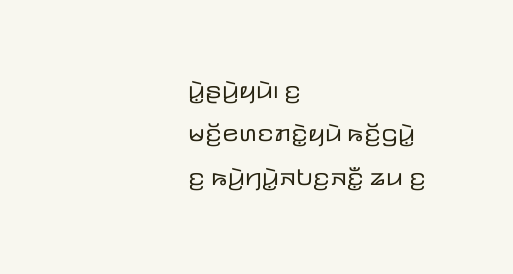ꤣꤧ꤭ꤔꤣꤧ꤬ꤟꤣꤧ꤯ ꤢ꤬ ꤗꤢꤩ꤬ꤕꤛꤢꤊꤢꤧ꤭ꤟꤣꤧ ꤒꤢꤩ꤬ꤞꤣꤧ꤭ ꤢ꤬ ꤒꤣꤧ꤬ꤚꤣꤧ꤭ꤏꤝꤢ꤬ꤏꤢꤪ꤭ ꤘꤣ ꤢ꤬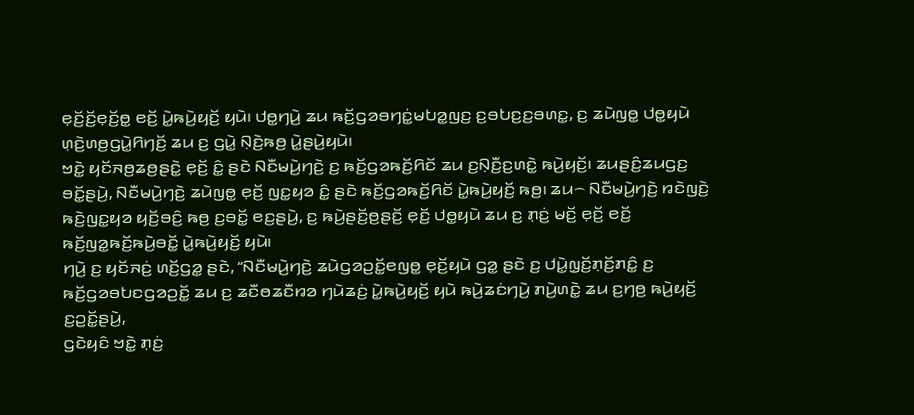ꤕ꤫ꤢꤩ꤬ꤢꤩ꤬ꤕ꤫ꤢꤩ꤬ꤥ꤭ ꤕꤢꤩ꤬ ꤣꤧ꤭ꤒꤣꤧ꤬ꤟꤢꤩ꤬ ꤟꤣꤧ꤯ ꤓꤥ꤭ꤚꤣꤧ꤬ ꤘꤣ ꤒꤢꤩ꤬ꤞꤤꤋꤚꤢꤦ꤭ꤗꤝꤤ꤭ꤜꤢ꤬ ꤢ꤬ꤋꤝꤢ꤬ꤢ꤬ꤋꤛꤢ꤭, ꤢ꤬ ꤘꤣꤧꤜꤥ꤭ ꤓꤥ꤭ꤟꤣꤧ ꤛ꤫ꤢꤧ꤬ꤛꤥ꤬ꤞꤣꤧ꤭ꤖꤚꤢꤩ꤬ ꤘꤣ ꤢ꤬ ꤞꤣꤧ꤭ ꤡ꤫ꤢꤧ꤬ꤒꤥ꤬ ꤣꤧ꤭ꤔꤣꤧ꤬ꤟꤣꤧ꤯
ꤠꤢꤧ꤭ ꤟꤢꤩꤏꤥ꤬ꤘꤥ꤬ꤔꤢꤧ꤭ ꤕ꤫ꤢꤩ꤬ ꤢꤨ꤭ ꤔꤢꤧ ꤡꤢꤪꤗꤣꤧ꤬ꤚꤢꤧ꤬ ꤢ꤬ ꤒꤢꤩ꤬ꤞꤤꤒꤢꤩ꤬ꤖꤢꤩ ꤘꤣ ꤢ꤬ꤡ꤫ꤢꤪ꤬ꤢ꤬ꤛꤢꤧ꤭ ꤒꤣꤧ꤬ꤟꤢꤩ꤬꤯ ꤘꤣꤔꤢꤨ꤬ꤘꤣꤞꤢ꤬ ꤋꤢꤩ꤭ꤔꤣꤧ꤬, ꤡꤢꤪꤗꤣꤧ꤬ꤚꤢꤧ꤬ ꤘꤣꤧꤜꤥ꤭ ꤕ꤫ꤢꤩ꤬ ꤜꤢ꤭ꤟꤤ ꤢꤨ꤭ ꤔꤢꤧ ꤒꤢꤩ꤬ꤞꤤꤒꤢꤩ꤬ꤖꤢꤩ ꤣꤧ꤭ꤒꤣꤧ꤬ꤟꤢꤩ꤬ ꤒꤥ꤬꤯ ꤘꤣ꤮ ꤡꤢꤪꤗꤣꤧ꤬ꤚꤢꤧ꤬ ꤙꤢꤧꤜꤢꤧ꤬ ꤒꤢꤧ꤬ꤜꤢ꤭ꤟꤤ ꤟꤢꤩ꤬ꤋꤢꤨ꤬ ꤒꤥ꤬ ꤢ꤬ꤋꤢꤩ꤭ ꤕꤢ꤬ꤔꤣꤧ꤬, ꤢ꤬ ꤒꤣꤧ꤬ꤔꤢꤩ꤬ꤥ꤬ꤔꤢꤩ꤬ ꤕ꤫ꤢꤩ꤬ ꤓꤥ꤭ꤟꤣꤧ ꤘꤣ ꤢ꤬ ꤊ꤫ꤢꤦ꤬ ꤗꤢꤩ꤬ ꤕ꤫ꤢꤩ꤬ ꤕꤢꤩ꤬ ꤒꤢꤩ꤬ꤜꤤ꤭ꤒꤢꤩ꤬ꤒꤣꤧ꤬ꤋꤢꤩ꤭ ꤣꤧ꤭ꤒꤣꤧ꤬ꤟꤢꤩ꤬ ꤟꤣꤧ꤯
ꤚꤣꤧ꤬ ꤢ꤬ ꤟꤢꤩꤏꤢꤦ꤬ ꤛꤢꤩ꤬ꤞꤤ꤭ ꤔꤢꤧ, “ꤡꤢꤪꤗꤣꤧ꤬ꤚꤢꤧ꤬ ꤘꤣꤧꤞꤤꤑꤢꤩ꤭ꤕꤜꤥ꤭ ꤕ꤫ꤢꤩ꤬ꤟꤣꤧ ꤞꤤ꤭ ꤔꤢꤧ ꤢ꤬ ꤓꤣꤧ꤭ꤜ꤫ꤢꤩ꤬ꤊ꤫ꤢꤩ꤬ꤊꤢꤨ꤭ ꤢ꤬ ꤒꤢꤩ꤬ꤞꤤꤋꤝꤢꤞꤤꤑꤢꤩ꤭ ꤘꤣ ꤢ꤬ ꤘꤢꤪꤥꤘꤢꤪꤙꤤ ꤚꤣꤧꤘꤢꤦ꤬ ꤣꤧ꤭ꤒꤣꤧ꤬ꤟꤢꤩ꤬ ꤟꤣꤧ ꤒꤣꤧ꤬ꤘꤢꤦꤚꤣꤧ꤬ ꤊꤣꤧ꤬ꤛꤢꤧ꤭ ꤘꤣ ꤢ꤬ꤚꤥ꤬ ꤒꤣꤧ꤬ꤟꤢꤩ꤬ ꤢ꤬ꤑꤢꤩ꤭ꤔꤣꤧ꤬,
ꤞꤢꤧꤟꤢꤨ ꤠꤢꤧ꤭ ꤊ꤫ꤢꤦ꤬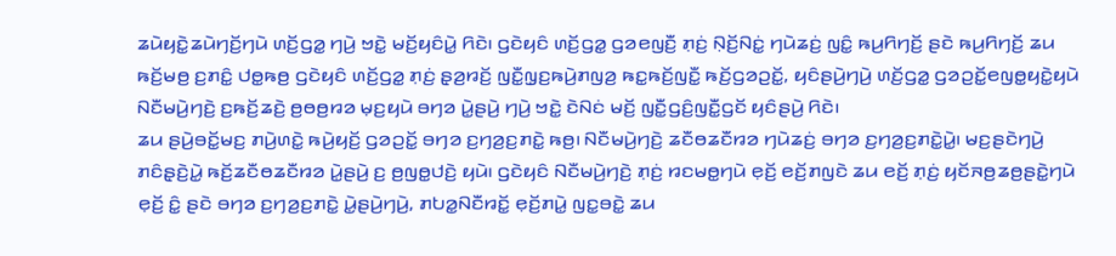ꤘꤣꤧꤟꤢꤧ꤭ꤘꤣꤧꤚꤢꤩ꤬ꤚꤣꤧ ꤛꤢꤩ꤬ꤞꤤ꤭ ꤚꤣꤧ꤬ ꤠꤢꤧ꤭ ꤗꤢꤩ꤬ꤟꤢꤨꤣꤧ꤭ ꤖꤢꤧ꤯ ꤞꤢꤧꤟꤢꤨ ꤛꤢꤩ꤬ꤞꤤ꤭ ꤞꤤꤕꤜꤢꤪ꤬ ꤊ꤫ꤢꤦ꤬ ꤡ꤫ꤢꤩ꤬ꤡꤢꤦ꤭ ꤚꤣꤧꤘꤢꤦ꤬ ꤜꤢꤨ꤭ ꤒꤣ꤬ꤖꤚꤢꤩ꤬ ꤔꤢꤧ ꤒꤣ꤬ꤖꤚꤢꤩ꤬ ꤘꤣ ꤒꤢꤩ꤬ꤗꤥ꤬ ꤢ꤬ꤊꤢꤨ꤭ ꤓꤥ꤭ꤒꤥ꤬ ꤞꤢꤧꤟꤢꤨ ꤛꤢꤩ꤬ꤞꤤ꤭ ꤊ꤫ꤢꤦ꤬ ꤔ꤫ꤤ꤬ꤙꤢꤩ꤬ ꤜꤢꤪ꤭ꤜ꤫ꤢ꤬ꤒꤣꤧ꤬ꤊꤜꤤ꤬ ꤒꤢ꤭ꤒꤢꤩ꤬ꤜꤢꤪ꤭ ꤒꤢꤩ꤬ꤞꤤꤑꤢꤩ꤭, ꤟꤢꤨꤔꤣꤧ꤬ꤚꤣꤧ꤬ ꤛꤢꤩ꤬ꤞꤤ꤭ ꤞꤤꤑꤢꤩ꤭ꤕꤜꤥ꤭ꤟꤢꤧ꤭ꤟꤣꤧ ꤡꤢꤪꤗꤣꤧ꤬ꤚꤢꤧ꤬ ꤢ꤬ꤒꤢꤩ꤬ꤘꤢꤧ꤬ ꤥ꤬ꤥꤥ꤬ꤙꤤ ꤗ꤫ꤢ꤬ꤟꤣꤧ ꤋꤚꤤ ꤣꤧ꤭ꤔꤣꤧ꤬ ꤚꤣꤧ꤬ ꤠꤢꤧ꤭ ꤢꤧꤡꤢꤦ ꤗꤢꤩ꤬ ꤜꤢꤪ꤭ꤞꤢꤨ꤬ꤜꤢꤪ꤭ꤞꤢꤩ ꤟꤢꤨꤔꤣꤧ꤬ ꤖꤢꤧ꤯
ꤘꤣ ꤔꤣꤧ꤬ꤋꤢꤩ꤭ꤗꤢ꤬ ꤊꤣꤧ꤬ꤛꤢꤧ꤭ ꤒꤣꤧ꤬ꤟꤢꤩ꤬ ꤞꤤꤑꤢꤩ꤭ ꤋꤚꤤ ꤢ꤬ꤚꤤ꤬ꤢ꤬ꤊꤢꤧ꤭ ꤒꤥ꤬꤯ ꤡꤢꤪꤗꤣꤧ꤬ꤚꤢꤧ꤬ ꤘꤢꤪꤥꤘꤢꤪꤙꤤ ꤚꤣꤧꤘꤢꤦ꤬ ꤋꤚꤤ ꤢ꤬ꤚꤤ꤬ꤢ꤬ꤊꤢꤧ꤭ꤣꤧ꤭꤯ ꤗꤢ꤬ꤔꤢꤧꤚꤣꤧ꤬ ꤊꤢꤨꤔ꤫ꤢꤧ꤬ꤣꤧ꤭ ꤒꤢꤩ꤬ꤘꤢꤪꤥꤘꤢꤪꤙꤤ ꤣꤧ꤭ꤔꤣꤧ꤬ ꤢ꤬ ꤥ꤬ꤜꤥ꤭ꤓꤢꤧ꤬ ꤟꤣꤧ꤯ ꤞꤢꤧꤟꤢꤨ ꤡꤢꤪꤗꤣꤧ꤬ꤚꤢꤧ꤬ ꤊ꤫ꤢꤦ꤬ ꤙꤢꤗꤥ꤭ꤚꤣꤧ ꤕ꤫ꤢꤩ꤬ ꤕꤢꤩ꤬ꤊꤜꤢꤧ ꤘꤣ ꤕꤢꤩ꤬ ꤊ꤫ꤢꤦ꤬ ꤟꤢꤩꤏꤥ꤬ꤘꤥ꤬ꤔꤢꤧ꤭ꤚꤣꤧ ꤕ꤫ꤢꤩ꤬ ꤢꤨ꤭ ꤔꤢꤧ ꤋꤚꤤ ꤢ꤬ꤚꤤ꤬ꤢ꤬ꤊꤢꤧ꤭ ꤣꤧ꤭ꤔꤣꤧ꤬ꤚꤣꤧ꤬, ꤊꤝꤤ꤭ꤡꤢꤪꤙꤢꤩ꤭ ꤕ꤫ꤢꤩ꤬ꤊꤣꤧ꤭ ꤜꤢ꤭ꤋꤢꤧ꤭ ꤘꤣ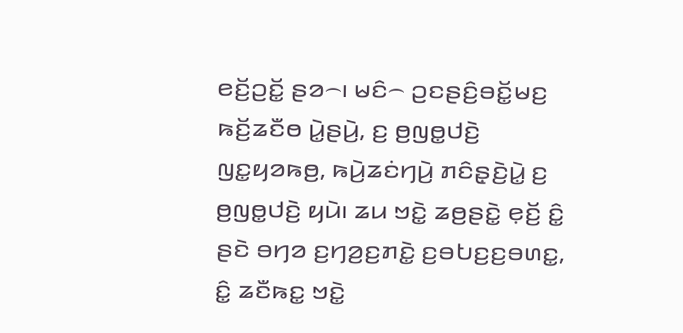ꤕꤢꤩ꤬ꤑꤢꤩ꤭ ꤔꤤ꤮꤯ ꤗꤢꤨ꤮ ꤑꤢꤔꤢꤨ꤬ꤋꤢꤩ꤭ꤗꤢ꤬ ꤒꤢꤩ꤬ꤘꤢꤪꤥ ꤣꤧ꤭ꤔꤣꤧ꤬, ꤢ꤬ ꤥ꤬ꤜꤥ꤭ꤓꤢꤧ꤬ ꤜꤢ꤭ꤟꤤꤒꤥ꤬, ꤒꤣꤧ꤬ꤘꤢꤦꤚꤣꤧ꤬ ꤊꤢꤨꤔ꤫ꤢꤧ꤬ꤣꤧ꤭ ꤢ꤬ ꤥ꤬ꤜꤥ꤭ꤓꤢꤧ꤬ ꤟꤣꤧ꤯ ꤘꤣ ꤠꤢꤧ꤭ ꤘꤥ꤬ꤔꤢꤧ꤭ ꤕ꤫ꤢꤩ꤬ ꤢꤨ꤭ ꤔꤢꤧ ꤋꤚꤤ ꤢ꤬ꤚꤤ꤬ꤢ꤬ꤊꤢꤧ꤭ ꤢ꤬ꤋꤝꤢ꤬ꤢ꤬ꤋꤛꤢ꤭, ꤢꤨ꤭ ꤘꤢꤪꤒꤢ꤭ ꤠꤢꤧ꤭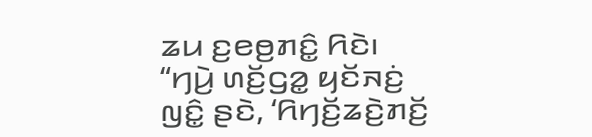ꤘꤣ ꤢ꤬ꤕꤥ꤬ꤊꤢꤨ꤭ ꤖꤢꤧ꤯
“ꤚꤣꤧ꤬ ꤛꤢꤩ꤬ꤞꤤ꤭ ꤟꤢꤩꤏꤢꤦ꤬ ꤜꤢꤨ꤭ ꤔꤢꤧ, ‘ꤖꤚꤢꤩ꤬ꤘꤢꤧ꤬ꤊꤢꤩ꤬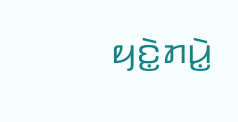ꤟꤢꤧ꤭ꤊꤣꤧ꤭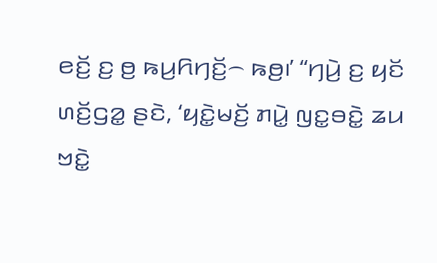ꤕꤢꤩ꤬ ꤢ꤬ ꤥ꤬ ꤒꤣ꤬ꤖꤚꤢꤩ꤬꤮ ꤒꤥ꤬꤯’ “ꤚꤣꤧ꤬ ꤢ꤬ ꤟꤢꤩ ꤛꤢꤩ꤬ꤞꤤ꤭ ꤔꤢꤧ, ‘ꤟꤢꤧ꤭ꤗꤢꤩ꤬ ꤊꤣꤧ꤭ ꤜꤢ꤭ꤋꤢꤧ꤭ ꤘꤣ ꤠꤢꤧ꤭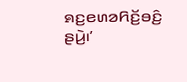ꤎꤢ꤬ꤕꤛꤤꤖꤢꤩ꤬ꤋꤢꤨ꤬ ꤔꤣꤧ꤬꤯’